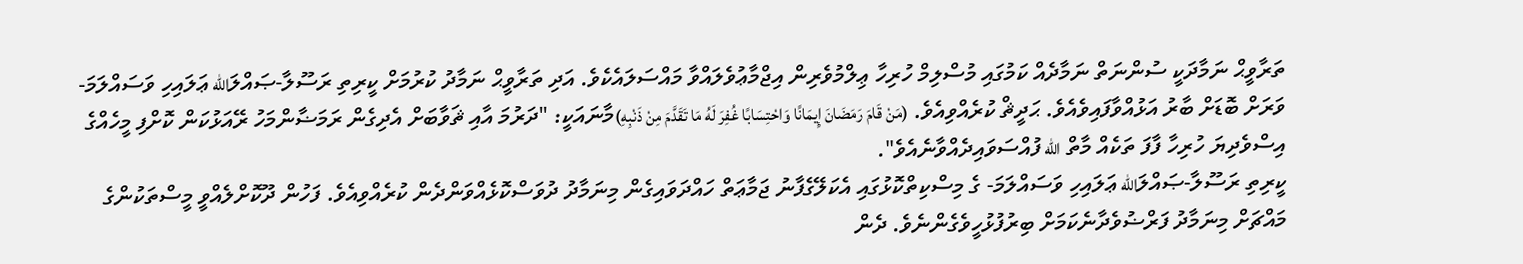ތަރާވީޙް ނަމާދަކީ ސުންނަތް ނަމާދެއް ކަމުގައި މުސްލިމް ހުރިހާ ޢިލްމުވެރިން އިޖްމާޢުވެލައްވާ މައްސަލައެކެވެ. އަދި ތަރާވީޙް ނަމާދު ކުރުމަށް ކީރިތި ރަސޫލާ-ޞައްލަالله ޢަލައިހި ވަސައްލަމަ- ވަރަށް ބޮޑަށް ބާރު އަޅުއްވާފައިވެއެވެ. ޙަދީޘް ކުރެއްވިއެވެ. (مَنْ قَامَ رَمَضَانَ إِيمَانًا وَاحْتِسَابًا غُفِرَ لَهُ مَا تَقَدَّمَ مِنْ ذَنْبِهِ)މާނައަކީ: "ދަރުމަ އާއި ޘަވާބަށް އެދިގެން ރަމަޟާންމަހު ރޭއަޅުކަން ކޮށްފި މީހެއްގެ އިސްވެދިޔަ ހުރިހާ ފާފަ ތަކެއް މާތް الله ފުއްސަވައިދެއްވާނެއެވެ".
ކީރިތި ރަސޫލާ-ޞައްލަالله ޢަލައިހި ވަސައްލަމަ- ގެ މިސްކިތްކޮޅުގައި އެކަލޭގެފާނު ޖަމާޢަތް ހައްދަވައިގެން މިނަމާދު ދުވަސްކޮޅެއްވަންދެން ކުރެއްވިއެވެ. ފަހުން ދޫކޮށްލެއްވީ މީސްތަކުންގެ މައްޗަށް މިނަމާދު ފަރްޟުވެދާނެކަމަށް ބިރުފުޅުހީވެގެންނެވެ. ދެން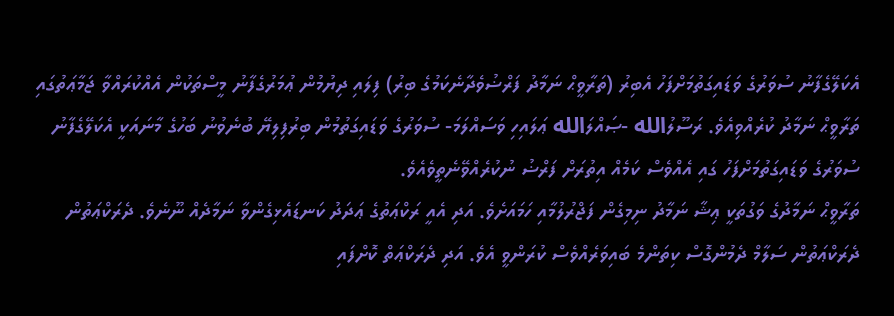އެކަލޭގެފާނު ސުވަރުގެ ވަޑައިގަތުމަށްފަހު އެބިރު (ތަރާވީޙް ނަމާދު ފަރްޟުވެދާނެކަމުގެ ބިރު) ފިލައި ދިޔުމުން ޢުމަރުގެފާނު މީސްތަކުން އެއްކުރައްވާ ޖަމާޢަތުގައި ތަރާވީޙް ނަމާދު ކުރެއްވިއެވެ. ރަސޫލުالله -ޞައްލަالله ޢަލައިހި ވަސައްލަމަ- ސުވަރުގެ ވަޑައިގަތުމުން ބިރުފިލިޔޭ ބުނެވުނު ބަހުގެ މާނައަކީ އެކަލޭގެފާނު ސުވަރުގެ ވަޑައިގަތުމަށްފަހު ގައި އެއްވެސް ކަމެއް އިތުރަށް ފަރްޟު ނުކުރެއްވޭނެތީވެއެވެ.
ތަރާވީޙް ނަމާދުގެ ވަގުތަކީ ޢިޝާ ނަމާދު ނިމިގެން ފަޖްރުލުމާއި ހަމައަށެވެ. އަދި އެއީ ރަކްޢަތުގެ ޢަދަދު ކަނޑައެޅިގެންވާ ނަމާދެއް ނޫނެވެ. ދެރަކްޢަތުން ދެރަކްޢަތުން ސަލާމް ދެމުންގޮސް ކިތަންމެ ބައިވަރެއްވެސް ކުރަންވީ އެވެ. އަދި ދެރަކްޢަތް ކޮށްފައި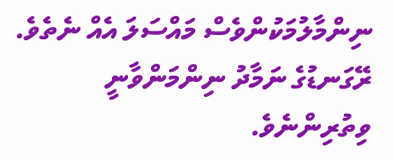ނިންމާލުމަކުންވެސް މައްސަލަ އެއް ނެތެވެ. ރޭގަނޑުގެ ނަމާދު ނިންމަންވާނީ ވިތުރިންނެވެ.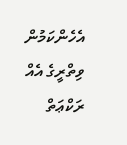އެހެންކަމުން ވިތްރީގެ އެއް ރަކްޢަތް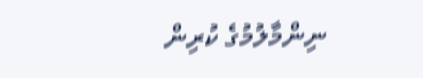ނިންމާލުމުގެ ކުރިން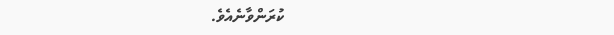ކުރަންވާނެއެވެ.